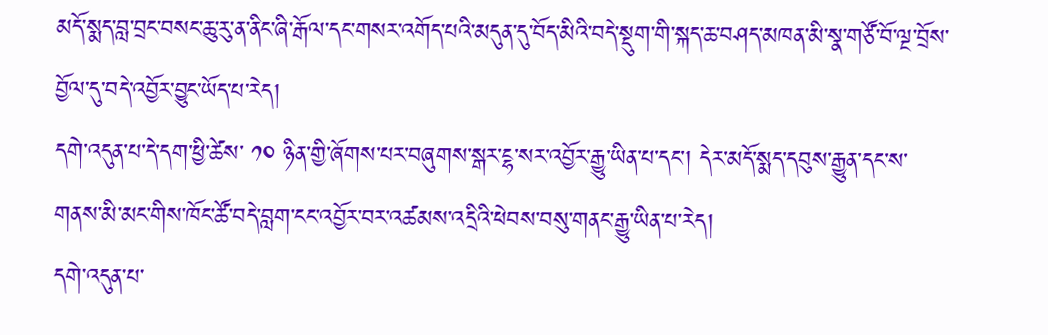མདོ་སྨད་བླ་བྲང་བསང་ཆུ་རུ་ན་ནིང་ཞི་རྒོལ་དང་གསར་འགོད་པའི་མདུན་དུ་བོད་མིའི་བདེ་སྡུག་གི་སྐད་ཆ་བཤད་མཁན་མི་སྣ་གཙོ་བོ་ལྔ་བྲོས་བྱོལ་དུ་བདེ་འབྱོར་བྱུང་ཡོད་པ་རེད།
དགེ་འདུན་པ་དེ་དག་ཕྱི་ཚེས་ ༡༠ ཉིན་གྱི་ཞོགས་པར་བཞུགས་སྒར་ངྷ་སར་འབྱོར་རྒྱུ་ཡིན་པ་དང་། དེར་མདོ་སྨད་དབུས་རྒྱུན་དང་ས་གནས་མི་མང་གིས་ཁོང་ཚོ་བདེ་བླག་ངང་འབྱོར་བར་འཚམས་འདྲིའི་ཕེབས་བསུ་གནང་རྒྱུ་ཡིན་པ་རེད།
དགེ་འདུན་པ་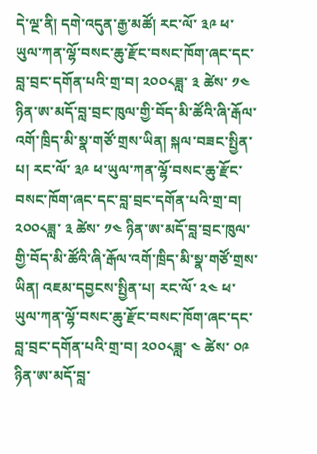དེ་ལྔ་ནི། དགེ་འདུན་རྒྱ་མཚོ། རང་ལོ་ ༣༩ ཕ་ཡུལ་ཀན་ལྷོ་བསང་ཆུ་རྫོང་བསང་ཁོག་ཞང་དང་བླ་བྲང་དགོན་པའི་གྲ་བ། ༢༠༠༨ཟླ་ ༣ ཚེས་ ༡༤ ཉིན་ཨ་མདོ་བླ་བྲང་ཁུལ་གྱི་བོད་མི་ཚོའི་ཞི་རྒོལ་འགོ་ཁྲིད་མི་སྣ་གཙོ་གྲས་ཡིན། སྐལ་བཟང་སྤྱིན་པ། རང་ལོ་ ༣༩ ཕ་ཡུལ་ཀན་ལྷོ་བསང་ཆུ་རྫོང་བསང་ཁོག་ཞང་དང་བླ་བྲང་དགོན་པའི་གྲ་བ། ༢༠༠༨ཟླ་ ༣ ཚེས་ ༡༤ ཉིན་ཨ་མདོ་བླ་བྲང་ཁུལ་གྱི་བོད་མི་ཚོའི་ཞི་རྒོལ་འགོ་ཁྲིད་མི་སྣ་གཙོ་གྲས་ཡིན། འཇམ་དབྱངས་སྤྱིན་པ། རང་ལོ་ ༢༤ ཕ་ཡུལ་ཀན་ལྷོ་བསང་ཆུ་རྫོང་བསང་ཁོག་ཞང་དང་བླ་བྲང་དགོན་པའི་གྲ་བ། ༢༠༠༨ཟླ་ ༤ ཚེས་ ༠༩ ཉིན་ཨ་མདོ་བླ་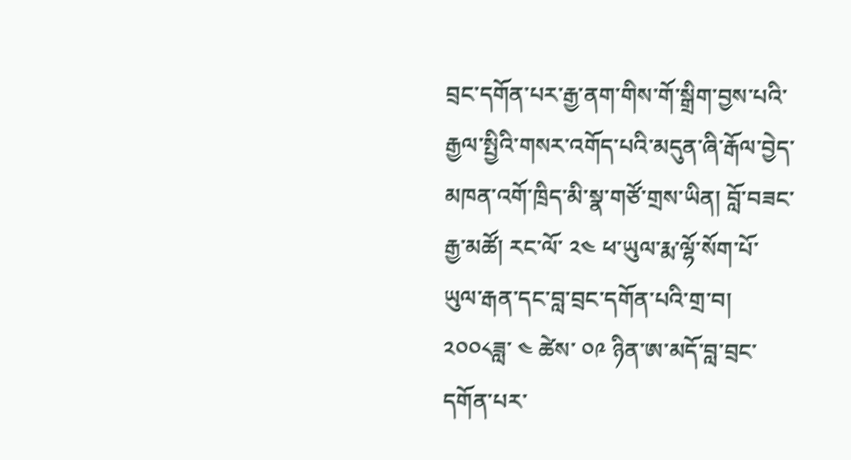བྲང་དགོན་པར་རྒྱ་ནག་གིས་གོ་སྒྲིག་བྱས་པའི་རྒྱལ་སྤྱིའི་གསར་འགོད་པའི་མདུན་ཞི་རྒོལ་བྱེད་མཁན་འགོ་ཁྲིད་མི་སྣ་གཙོ་གྲས་ཡིན། བློ་བཟང་རྒྱ་མཚོ། རང་ལོ་ ༢༤ ཕ་ཡུལ་རྨ་ལྷོ་སོག་པོ་ཡུལ་རྒན་དང་བླ་བྲང་དགོན་པའི་གྲ་བ། ༢༠༠༨ཟླ་ ༤ ཚེས་ ༠༩ ཉིན་ཨ་མདོ་བླ་བྲང་དགོན་པར་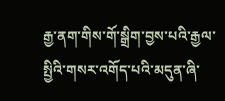རྒྱ་ནག་གིས་གོ་སྒྲིག་བྱས་པའི་རྒྱལ་སྤྱིའི་གསར་འགོད་པའི་མདུན་ཞི་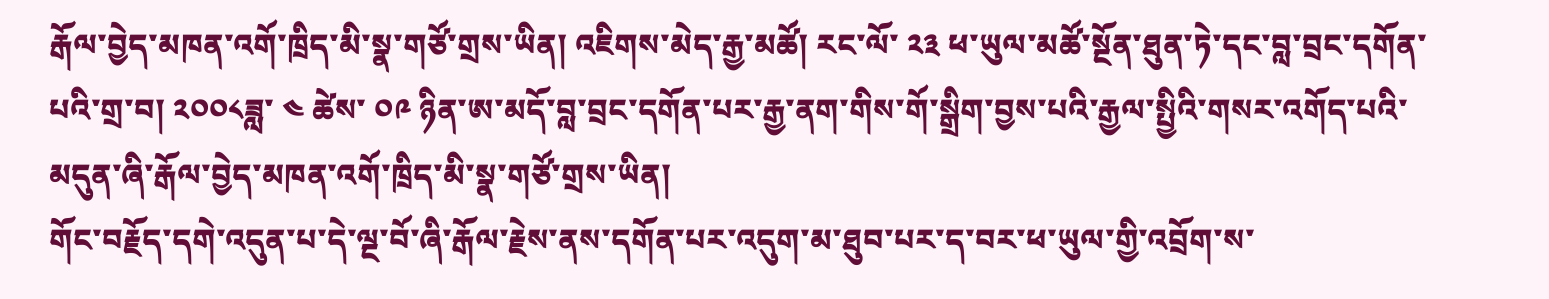རྒོལ་བྱེད་མཁན་འགོ་ཁྲིད་མི་སྣ་གཙོ་གྲས་ཡིན། འཇིགས་མེད་རྒྱ་མཚོ། རང་ལོ་ ༢༣ ཕ་ཡུལ་མཚོ་སྔོན་ཐུན་ཏེ་དང་བླ་བྲང་དགོན་པའི་གྲ་བ། ༢༠༠༨ཟླ་ ༤ ཚེས་ ༠༩ ཉིན་ཨ་མདོ་བླ་བྲང་དགོན་པར་རྒྱ་ནག་གིས་གོ་སྒྲིག་བྱས་པའི་རྒྱལ་སྤྱིའི་གསར་འགོད་པའི་མདུན་ཞི་རྒོལ་བྱེད་མཁན་འགོ་ཁྲིད་མི་སྣ་གཙོ་གྲས་ཡིན།
གོང་བརྗོད་དགེ་འདུན་པ་དེ་ལྔ་བོ་ཞི་རྒོལ་རྗེས་ནས་དགོན་པར་འདུག་མ་ཐུབ་པར་ད་བར་ཕ་ཡུལ་གྱི་འབྲོག་ས་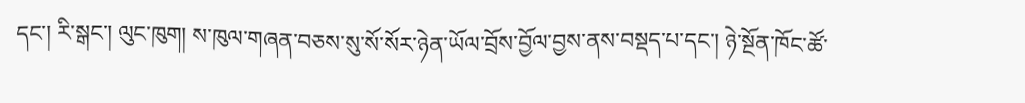དང་། རི་སྒང་། ལུང་ཁུག། ས་ཁུལ་གཞན་བཅས་སུ་སོ་སོར་ཉེན་ཡོལ་བྲོས་བྱོལ་བྱས་ནས་བསྡད་པ་དང་། ཉེ་སྔོན་ཁོང་ཚོ་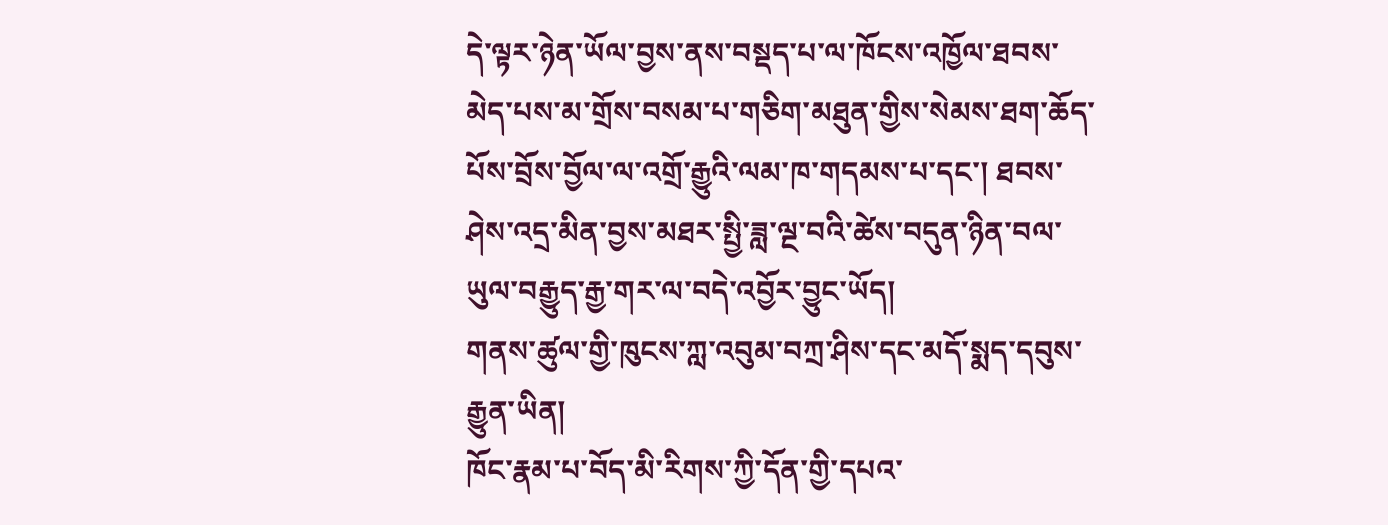དེ་ལྟར་ཉེན་ཡོལ་བྱས་ནས་བསྡད་པ་ལ་ཁོངས་འཁྱོལ་ཐབས་མེད་པས་མ་གྲོས་བསམ་པ་གཅིག་མཐུན་གྱིས་སེམས་ཐག་ཆོད་པོས་བྲོས་བྱོལ་ལ་འགྲོ་རྒྱུའི་ལམ་ཁ་གདམས་པ་དང་། ཐབས་ཤེས་འདྲ་མིན་བྱས་མཐར་སྤྱི་ཟླ་ལྔ་བའི་ཚེས་བདུན་ཉིན་བལ་ཡུལ་བརྒྱུད་རྒྱ་གར་ལ་བདེ་འབྱོར་བྱུང་ཡོད།
གནས་ཚུལ་གྱི་ཁུངས་ཀླ་འབུམ་བཀྲ་ཤིས་དང་མདོ་སྨད་དབུས་རྒྱུན་ཡིན།
ཁོང་རྣམ་པ་བོད་མི་རིགས་ཀྱི་དོན་གྱི་དཔའ་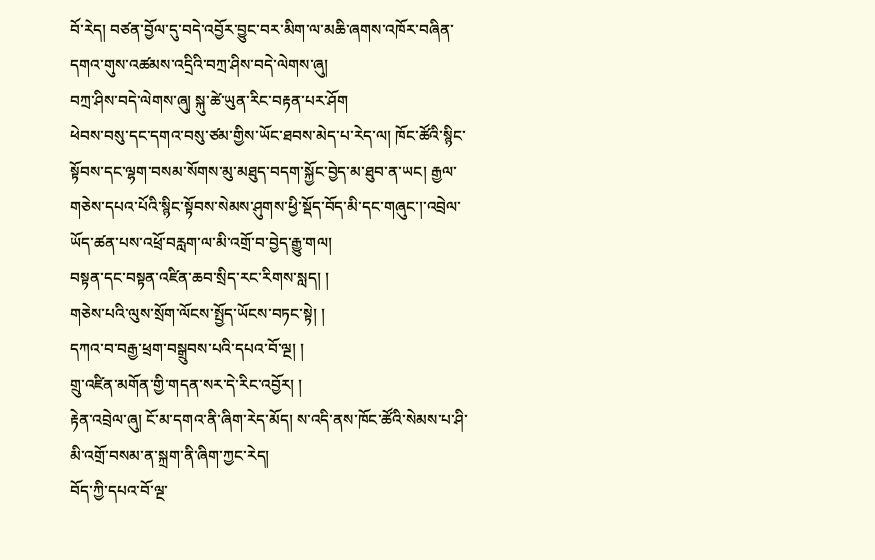བོ་རེད། བཙན་བྱོལ་དུ་བདེ་འབྱོར་བྱུང་བར་མིག་ལ་མཆི་ཞགས་འཁོར་བཞིན་དགའ་གུས་འཚམས་འདྲིའི་བཀྲ་ཤིས་བདེ་ལེགས་ཞུ།
བཀྲ་ཤིས་བདེ་ལེགས་ཞུ། སྐུ་ཚེ་ཡུན་རིང་བརྟན་པར་ཤོག
ཕེབས་བསུ་དང་དགའ་བསུ་ཙམ་གྱིས་ཡོང་ཐབས་མེད་པ་རེད་ལ། ཁོང་ཚོའི་སྙིང་སྟོབས་དང་ལྷག་བསམ་སོགས་མུ་མཐུད་བདག་སྐྱོང་བྱེད་མ་ཐུབ་ན་ཡང། རྒྱལ་གཅེས་དཔའ་པོའི་སྙིང་སྟོབས་སེམས་ཤུགས་ཕྱི་སྡོད་བོད་མི་དང་གཞུང་།་འབྲེལ་ཡོད་ཚན་པས་འཕྲོ་བརླག་ལ་མི་འགྲོ་བ་བྱེད་རྒྱུ་གལ།
བསྟན་དང་བསྟན་འཛིན་ཆབ་སྲིད་རང་རིགས་སླད། །
གཅེས་པའི་ལུས་སྲོག་ལོངས་སྤྱོད་ཡོངས་བཏང་སྟེ། །
དཀའ་བ་བརྒྱ་ཕྲག་བསྒྲུབས་པའི་དཔའ་བོ་ལྔ། །
གྲུ་འཛིན་མགོན་གྱི་གདན་སར་དེ་རིང་འབྱོར། །
རྟེན་འབྲེལ་ཞུ། ངོ་མ་དགའ་ནི་ཞིག་རེད་མོད། ས་འདི་ནས་ཁོང་ཚོའི་སེམས་པ་ཤི་མི་འགྲོ་བསམ་ན་སྐྲག་ནི་ཞིག་ཀྱང་རེད།
བོད་ཀྱི་དཔའ་བོ་ལྔ་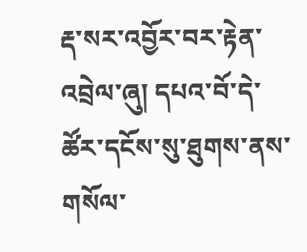རྡ་སར་འབྱོར་བར་རྟེན་འབྲེལ་ཞུ། དཔའ་བོ་དེ་ཚོར་དངོས་སུ་ཐུགས་ནས་གསོལ་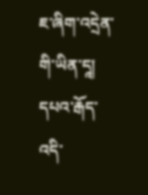ཇ་ཞིག་འདྲེན་གི་ཡིན་དཱ།
དཔའ་རྒོད་འདི་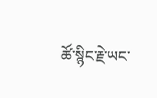ཚོ་སྙིང་རྗེ་ཡང་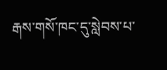རྒས་གསོ་ཁང་དུ་སླེབས་པ་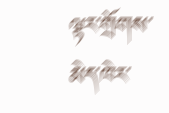ལྟར་གྲོགས་མེད་ཁེར་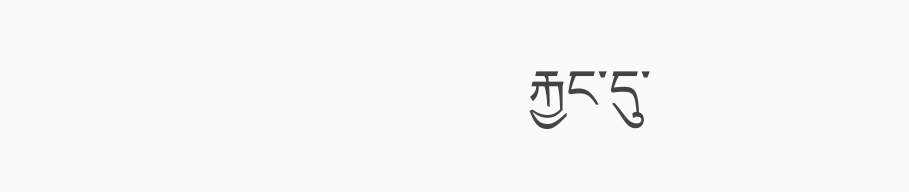རྐྱང་དུ་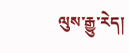ལུས་རྒྱུ་རེད།